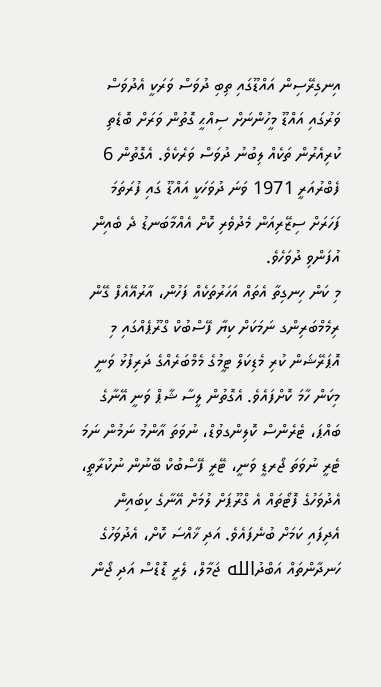އިނގިރޭސިން އައްޑޫގައި ތިބި ދުވަސް ވަރަކީ އެދުވަސް ވަރުގައި އައްޑޫ މީހުންނަށް ސިއްޙީ ގޮތުން ވަރަށް ބޮޑެތި ކުރިއެރުން ތަކެއް ލިބުނު ދުވަސް ވަރެކެވެ. އެގޮތުން 6 ފެބްރުއަރީ 1971 ވަނަ ދުވަހަކީ އައްޑޫ ގައި ފުރަތަމަ ފަހަރަށް ސިޒޭރިއަން މެދުވެރި ކޮށް އެއްމާބަނޑު ދެ ބެއިން އުފަންވި ދުވަހެވެ.
މި ކަން ހިނގިތާ އެތައް އަހަރުތަކެއް ފަހުން، އާރުއޭއެފް ގޭން ރިމެމްބަރިންގ ނަމަކަށް ކިޔާ ފޭސްބުކް ގްރޫޕެއްގައި މި އޮޕަރޭޝަން ކުރި މެޑިކަލް ޓީމުގެ މެމްބަރެއްގެ ދަރިފުޅު ވަނީ މިކަން ހާމަ ކޮށްފައެވެ. އެގޮތުން ލީސާ ޝާޕް ވަނީ އޭނާގެ ބައްޕަ، ޓެރެންސް ކޮލިންގވުޑް، ނުވަތަ އާންމު ނަމުން ނަމަ ޓެރީ ނުވަތަ ޖޯރޑީ ވަނީ، ޓޭރީ ފޭސްބުކް ބޭނުން ނުކުރާތީ، އެދުވަހުގެ ފޮޓޯތައް އެ ގްރޫޕަށް ލުމަށް އޭނާގެ ކިބައިން އެދިފައި ކަމަށް ބުނެފައެވެ. އަދި ޚާއްސަ ކޮށް، އެދުވަހުގެ ހަނދާންތައް އަބްދުالله ޖަމާލް، ލެރީ ޑޮޑްސް އަދި ޖޯން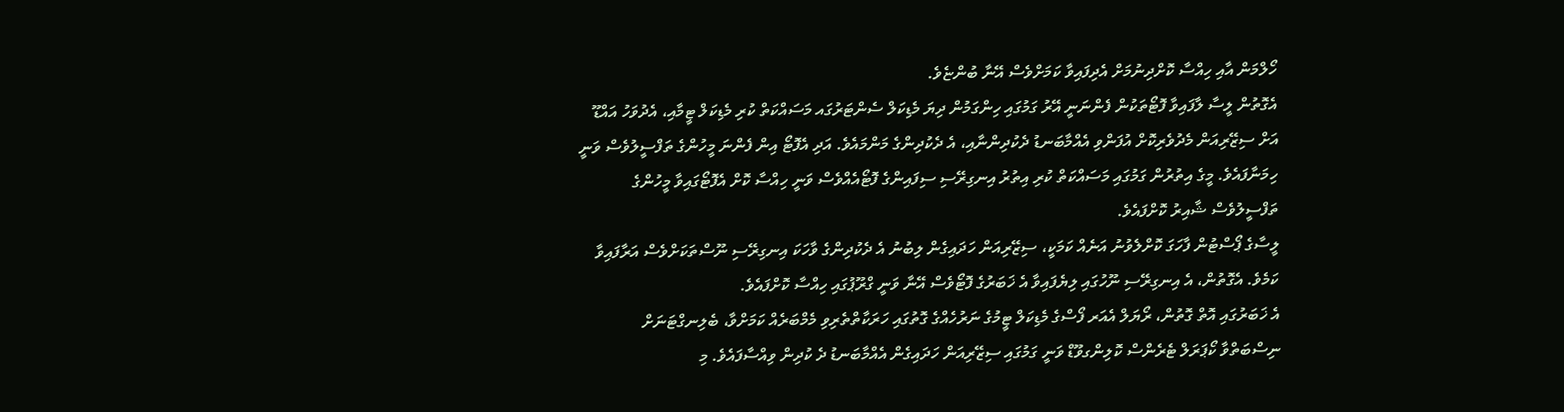ހޯލްމަން އާއި ހިއްސާ ކޮށްދިނުމަށް އެދިފައިވާ ކަމަށްވެސް އޭނާ ބުންޏެވެ.
އެގޮތުން ލީސާ ލާފައިވާ ފޮޓޯތަކުން ފެންނަނީ އޭރު ގަމުގައި ހިންގަމުން ދިޔަ މެޑިކަލް ސެންޓަރުގައ މަސައްކަތް ކުރި މެޑިކަލް ޓީމާއި، އެދުވަހު އައްޑޫ އަށް ސިޒޭރިއަން މެދުވެރިކޮށް އުފަންވި އެއްމާބަނޑު ދެކުދިންނާއި، އެ ދެކުދިންގެ މަންމައެވެ. އަދި އެފޮޓޯ އިން ފެންނަ މީހުންގެ ތަފްސީލުވެސް ވަނީ ހިމަނާފައެވެ. މީގެ އިތުރުން ގަމުގައި މަސައްކަތް ކުރި އިތުރު އިނގިރޭސި ސިފައިންގެ ފޮޓޯއެއްވެސް ވަނީ ހިއްސާ ކޮށް އެފޮޓޯގައިވާ މީހުންގެ ތަފްސީލުވެސް ޝާއިރު ކޮށްފައެވެ.
ލީސާގެ ޕޯސްޓުން ފާހަގަ ކޮށްލެވުނު އަނެއް ކަމަކީ، ސިޒޭރިއަން ހަދައިގެން ލިބުނު އެ ދެކުދިންގެ ވާހަކަ އިނގިރޭސި ނޫސްތަކަށްވެސް އަރާފައިވާ ކަމެވެ. އެގޮތުން، އެ އިނގިރޭސި ނޫހުގައި ލިޔެފައިވާ އެ ޚަބަރުގެ ފޮޓޯވެސް އޭނާ ވަނީ ގްރޫޕުގައި ހިއްސާ ކޮށްފައެވެ.
އެ ޚަބަރުގައި އޮތް ގޮތުން، ރޯޔަލް އެއަރ ފޯސްގެ މެޑިކަލް ޓީމުގެ ނަރުހެއްގެ ގޮތުގައި ހަރަކާތްތެރިވި މެމްބަރެއް ކަމަށްވާ، ބެލިނގްޓަނަށް ނިސްބަތްވާ ކޯޕަރަލް ޓެރެންސް ކޮލިންގވޫޑް ވަނީ ގަމުގައި ސިޒޭރިއަން ހަދައިގެން އެއްމާބަނޑު ދެ ކުދިން ވިއްސާފައެވެ. މި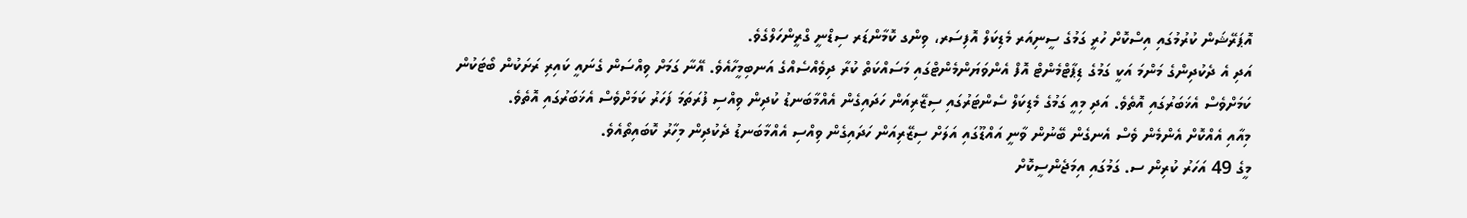އޮޕަރޭޝަން ކުރުމުގައި އިސްކޮށް ހުރީ ގަމުގެ ސީނިއަރ މެޑިކަލް އޮފިސަރ، ވިންގ ކޮމާންޑަރ ސިޑްނީ ގްރީންހަލްގެވެ.
އަދި އެ ދެކުދިންގެ މަންމަ އަކީ ގަމުގެ ޑިޕާޓްމެންޓް އޮފް އެންވަޔަންމެންޓްގައި މަސައްކަތް ކުރާ ދިވެއްސެއްގެ އަނބިމީހާއެވެ. އޭނާ ގަމަށް ވިއްސަން ގެނައީ ކައިރި ރަށަކުން ބޯޓަކުން ކަމަށްވެސް އެޚަބަރުގައި އޮތެވެ. އަދި މިއީ ގަމުގެ މެޑިކަލް ސެންޓަރުގައި ސިޒޭރިއަން ހަދައިގެން އެއްމާބަނޑު ކުދިން ވިއްސި ފުރަތަމަ ފަހަރު ކަމަށްވެސް އެޚަބަރުގައި އޮތެވެ.
މިއާއި އެއްކޮށް އެންމެން ވެސް އެނގެން ބޭނުން ވާނީ އައްޑޫގައި އަލަށް ސިޒޭރިއަން ހަދައިގެން ވިއްސި އެއްމާބަނޑު ދެކުދިން މިހާރު ކޮބައިތޯއެވެ.
މީގެ 49 އަހަރު ކުރިން ސ. ގަމުގައި އިމަޖެންސީކޮށް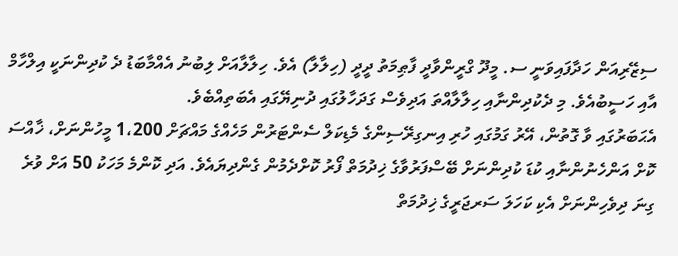ސިޒޭރިއަން ހަދާފައިވަނީ ސ. މީދޫ ގްރީންވާދީ ފާޠިމަތު ދީދީ (ހިލާލާ) އެވެ. ހިލާލާއަށް ލިބުނު އެއްމާބަޑު ދެ ކުދިންނަކީ އިލްހާމް އާއި ހަސީބުއެވެ. މި ދެކުދިންނާއި ހިލާލާއްތަ އަދިވެސް ގަދަހާލުގައި ދުނިޔޭގައި އެބަތިއްބެވެ.
އެޙަބަރުގައި ވާ ގޮތުން، އޭރު ގަމުގައި ހުރި އިނގިރޭސިންގެ މެޑިކަލް ސެންޓަރުން މަހެއްގެ މައްޗަށް 1،200 މީހުންނަށް، ޚާއްސަ ކޮށް އަންހެނުންނާއި ކުޑަ ކުދިންނަށް ބޭސްފަރުވާގެ ޚިދުމަތް ފޯރު ކޮށްދެމުން ގެންދިޔައެވެ. އަދި ކޮންމެ މަހަކު 50 އަށް ވުރެ ގިނަ ދިވެހިންނަށް އެކި ކަހަލަ ސަރޖަރީގެ ޚިދުމަތް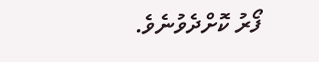ފޯރު ކޮށްދެވުނެވެ.